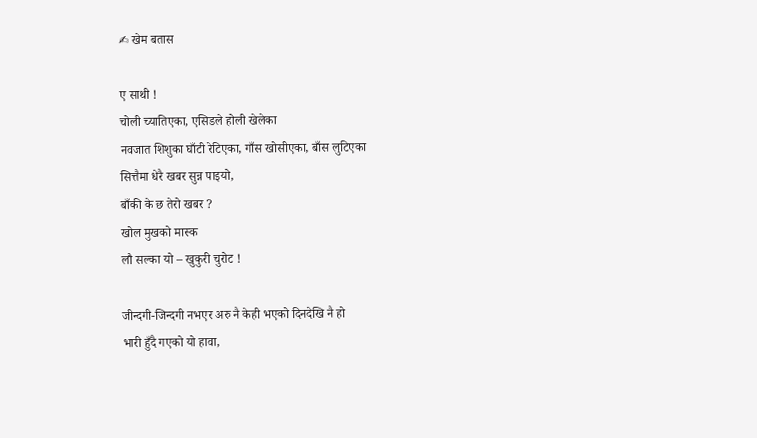✍ खेम बतास

ए साथी !
चोली च्यातिएका, एसिडले होली खेलेका
नवजात शिशुका घाँटी रेटिएका, गाँस खोसीएका, बाँस लुटिएका
सित्तैमा धेरै खबर सुन्न पाइयो,
बाँकी के छ तेरो खबर ?
खोल मुखको मास्क
लौ सल्का यो – खुकुरी चुरोट !

जीन्दगी-जिन्दगी नभएर अरु नै केही भएको दिनदेखि नै हो
भारी हुँदै गएको यो हावा,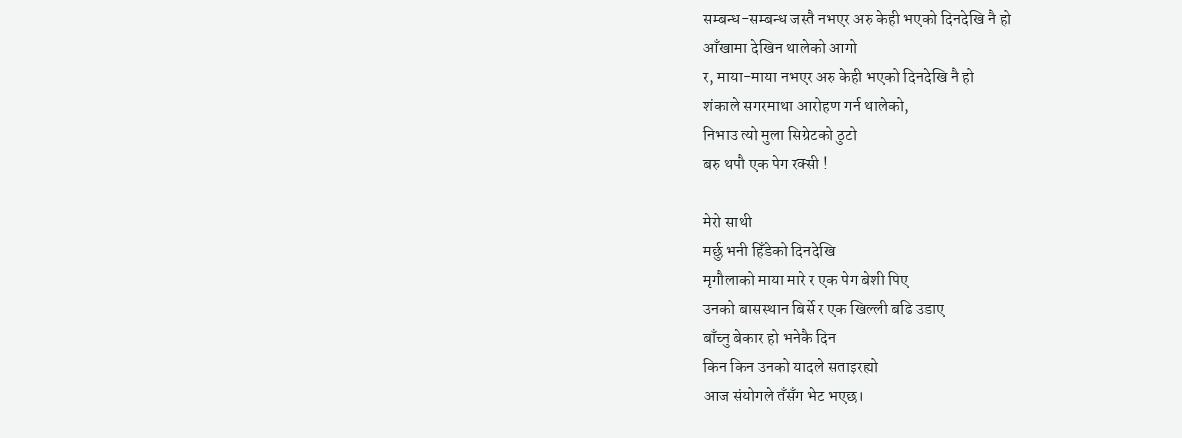सम्बन्ध-सम्बन्ध जस्तै नभएर अरु केही भएको दिनदेखि नै हो
आँखामा देखिन थालेको आगो
र, माया-माया नभएर अरु केही भएको दिनदेखि नै हो
शंकाले सगरमाथा आरोहण गर्न थालेको,
निभाउ त्यो मुला सिग्रेटको ठुटो
बरु थपौ एक पेग रक्सी !

मेरो साथी
मर्छु भनी हिँडेको दिनदेखि
मृगौलाको माया मारे र एक पेग बेशी पिए
उनको बासस्थान बिर्से र एक खिल्ली बढि उडाए
बाँच्नु बेकार हो भनेकै दिन
किन किन उनको यादले सताइरह्यो
आज संयोगले तँसँग भेट भएछ।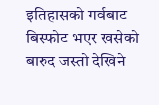इतिहासको गर्वबाट
बिस्फोट भएर खसेको बारुद जस्तो देखिने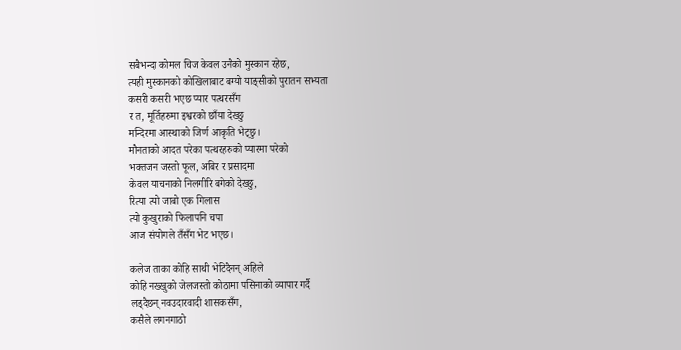सबैभन्दा कोमल चिज केवल उनैको मुस्कान रहेछ,
त्यही मुस्कानको कोखिलाबाट बग्यो याङ्सीको पुरातन सभ्यता
कसरी कसरी भएछ प्यार पत्थरसँग
र त, मूर्तिहरुमा इश्वरको छाँया देख्छु
मन्दिरमा आस्थाको जिर्ण आकृति भेट्छु।
मौनताको आदत परेका पत्थरहरुको प्यारमा परेको
भक्तजन जस्तो फूल, अबिर र प्रसादमा
केवल याचनाको निलगीरि बगेको देख्छु,
रित्या त्यो जाबो एक गिलास
त्यो कुखुराको फिलापनि चपा
आज संयोगले तँसँग भेट भएछ।

कलेज ताका कोहि साथी भेटिदैनन् अहिले
कोहि नख्खुको जेलजस्तो कोठामा पसिनाको व्यापार गर्दै
लड्दैछन् नवउदारवादी शासकसँग,
कसैले लगनगाठो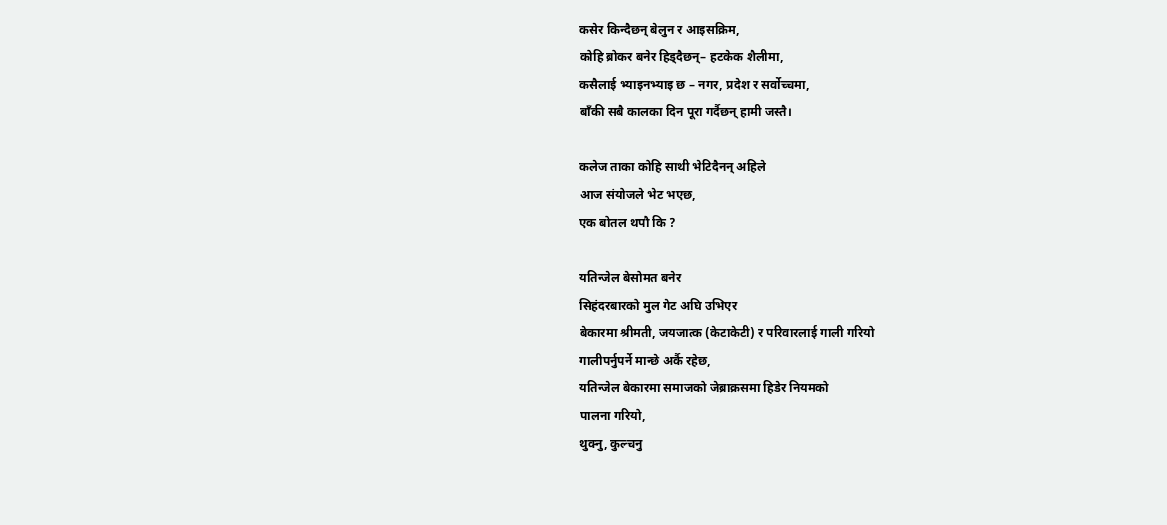कसेर किन्दैछन् बेलुन र आइसक्रिम,
कोहि ब्रोकर बनेर हिड्दैछन्– हटकेक शैलीमा,
कसैलाई भ्याइनभ्याइ छ – नगर, प्रदेश र सर्वोच्चमा,
बाँकी सबै कालका दिन पूरा गर्दैछन् हामी जस्तै।

कलेज ताका कोहि साथी भेटिदैनन् अहिले
आज संयोजले भेट भएछ,
एक बोतल थपौ कि ?

यतिन्जेल बेसोमत बनेर
सिहंदरबारको मुल गेट अघि उभिएर
बेकारमा श्रीमती, जयजात्क (केटाकेटी) र परिवारलाई गाली गरियो
गालीपर्नुपर्ने मान्छे अर्कै रहेछ,
यतिन्जेल बेकारमा समाजको जेब्राक्रसमा हिडेर नियमको
पालना गरियो,
थुक्नु, कुल्चनु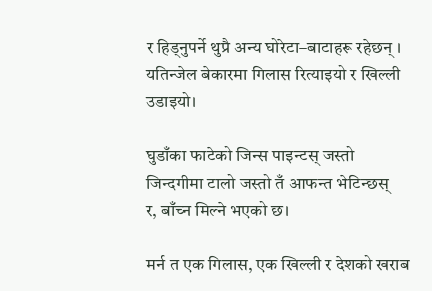र हिड्नुपर्ने थुप्रै अन्य घोरेटा–बाटाहरू रहेछन् ।
यतिन्जेल बेकारमा गिलास रित्याइयो र खिल्ली उडाइयो।

घुडाँका फाटेको जिन्स पाइन्टस् जस्तो
जिन्दगीमा टालो जस्तो तँ आफन्त भेटिन्छस्
र, बाँच्न मिल्ने भएको छ।

मर्न त एक गिलास, एक खिल्ली र देशको खराब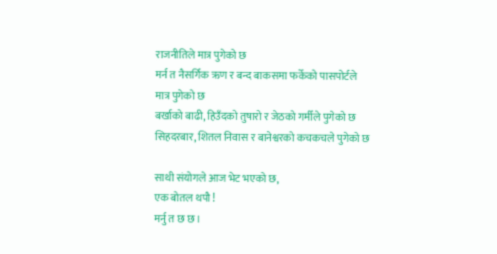राजनीतिले मात्र पुगेको छ
मर्न त नैसर्गिक ऋण र बन्द बाकसमा फर्केको पासपोर्टले मात्र पुगेको छ
बर्खाको बाढी, हिउँदको तुषारो र जेठको गर्मीले पुगेको छ
सिहदरबार, शितल निवास र बानेश्वरको कचकचले पुगेको छ

साथी संयोगले आज भेट भएको छ,
एक बोतल थपौ !
मर्नु त छ छ।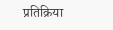प्रतिक्रिया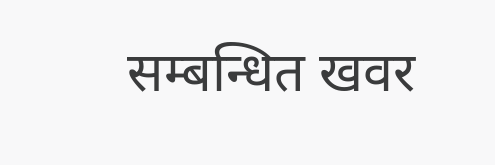सम्बन्धित खवर